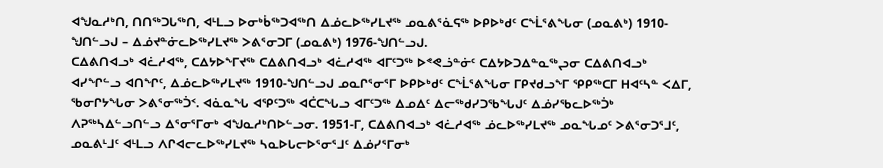ᐊᖑᓇᓱᒃᑎ, ᑎᑎᖅᑐᒐᖅᑎ, ᐊᒻᒪᓗ ᐅᓂᒃᑳᖅᑐᐊᖅᑎ ᐃᓅᓚᐅᖅᓯᒪᔪᖅ ᓄᓇᕕᕐᓈᕋᖅ ᐅᑭᐅᒃᑯᑦ ᑕᖕᒫᕐᕕᖓᓂ (ᓄᓇᕕᒃ) 1910-ᖑᑎᓪᓗᒍ – ᐃᓅᔪᓐᓃᓚᐅᖅᓯᒪᔪᖅ ᐳᕕᕐᓂᑐᒥ (ᓄᓇᕕᒃ) 1976-ᖑᑎᓪᓗᒍ.
ᑕᐃᕕᑎᐊᓗᒃ ᐊᓛᓱᐊᖅ, ᑕᐃᔭᐅᖕᒥᔪᖅ ᑕᐃᕕᑎᐊᓗᒃ ᐊᓛᓱᐊᖅ ᐊᒥᑦᑐᖅ ᐅᕝᕙᓘᓐᓃᑦ ᑕᐃᔭᐅᑐᐃᓐᓇᖅᖢᓂ ᑕᐃᕕᑎᐊᓗᒃ ᐊᓯᖏᓪᓗ ᐊᑎᖏᑦ, ᐃᓅᓚᐅᖅᓯᒪᔪᖅ 1910-ᖑᑎᓪᓗᒍ ᓄᓇᒋᕐᓂᕐᒥ ᐅᑭᐅᒃᑯᑦ ᑕᖕᒫᕐᕕᖓᓂ ᒥᑭᔪᑯᓗᖕᒥ ᕿᑭᖅᑕᒥ ᕼᐊᑦᓴᓐ ᐸᐃᒥ, ᖃᓂᒋᔭᖓᓂ ᐳᕕᕐᓂᖅᑑᑉ. ᐊᓈᓇᖓ ᐊᕿᑦᑐᖅ ᐊᑖᑕᖓᓗ ᐊᒥᑦᑐᖅ ᐃᓄᐃᑦ ᐃᓕᖅᑯᓯᑐᖃᖓᒍᑦ ᐃᓅᓯᖃᓚᐅᖅᑑᒃ ᐱᕈᖅᓴᐃᓪᓗᑎᓪᓗ ᐃᕐᓂᕐᒥᓂᒃ ᐊᖑᓇᓱᒃᑎᐅᓪᓗᓂ. 1951-ᒥ, ᑕᐃᕕᑎᐊᓗᒃ ᐊᓛᓱᐊᖅ ᓅᓚᐅᖅᓯᒪᔪᖅ ᓄᓇᖓᓄᑦ ᐳᕕᕐᓂᑐᕐᒧᑦ, ᓄᓇᕕᒻᒧᑦ ᐊᒻᒪᓗ ᐱᒋᐊᓕᓚᐅᖅᓯᒪᔪᖅ ᓴᓇᐅᒐᓕᐅᕐᓂᕐᒧᑦ ᐃᓅᓯᕐᒥᓂᒃ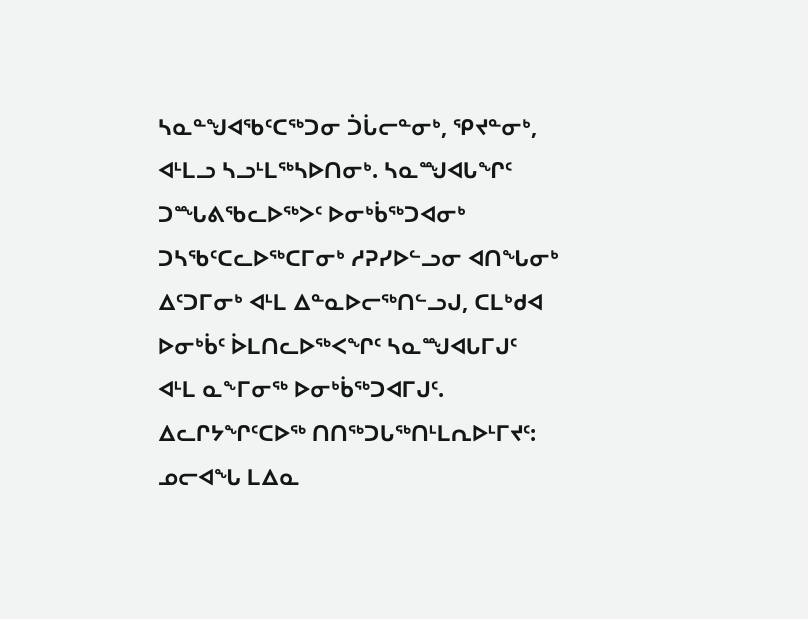ᓴᓇᓐᖑᐊᖃᑦᑕᖅᑐᓂ ᑑᒑᓕᓐᓂᒃ, ᕿᔪᓐᓂᒃ, ᐊᒻᒪᓗ ᓴᓗᒻᒪᖅᓴᐅᑎᓂᒃ. ᓴᓇᙳᐊᒐᖏᑦ ᑐᙵᕕᖃᓚᐅᖅᐳᑦ ᐅᓂᒃᑳᖅᑐᐊᓂᒃ ᑐᓴᖃᑦᑕᓚᐅᖅᑕᒥᓂᒃ ᓱᕈᓯᐅᓪᓗᓂ ᐊᑎᖓᓂᒃ ᐃᑦᑐᒥᓂᒃ ᐊᒻᒪ ᐃᓐᓇᐅᓕᖅᑎᓪᓗᒍ, ᑕᒪᒃᑯᐊ ᐅᓂᒃᑳᑦ ᐆᒪᑎᓚᐅᖅᐸᖏᑦ ᓴᓇᙳᐊᒐᒥᒍᑦ ᐊᒻᒪ ᓇᖕᒥᓂᖅ ᐅᓂᒃᑳᖅᑐᐊᒥᒍᑦ. ᐃᓚᒋᔭᖏᑦᑕᐅᖅ ᑎᑎᖅᑐᒐᖅᑎᒻᒪᕆᐅᒻᒥᔪᑦ: ᓄᓕᐊᖓ ᒪᐃᓇ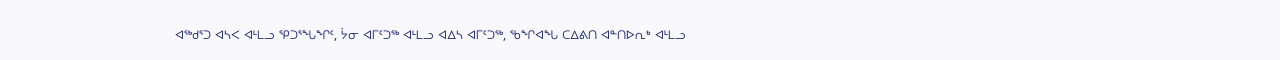ᐊᖅᑯᕐᑐ ᐊᓴᐸ ᐊᒻᒪᓗ ᕿᑐᕐᖓᖏᑦ, ᔮᓂ ᐊᒥᑦᑐᖅ ᐊᒻᒪᓗ ᐊᐃᓴ ᐊᒥᑦᑐᖅ, ᖃᖏᐊᖓ ᑕᐃᕕᑎ ᐊᓐᑎᐅᕆᒃ ᐊᒻᒪᓗ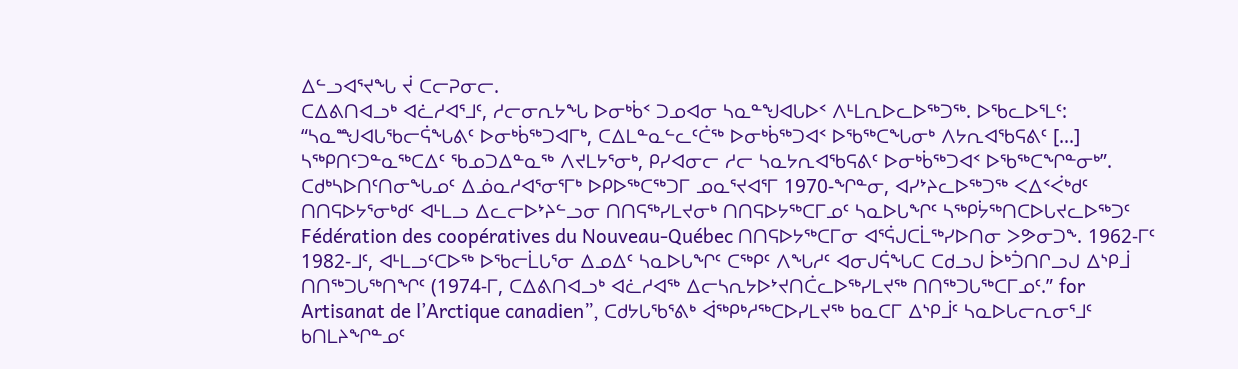ᐃᓪᓗᐊᕐᔪᖓ ᔫ ᑕᓕᕈᓂᓕ.
ᑕᐃᕕᑎᐊᓗᒃ ᐊᓛᓱᐊᕐᒧᑦ, ᓱᓕᓂᕆᔭᖓ ᐅᓂᒃᑳᑉ ᑐᓄᐊᓂ ᓴᓇᓐᖑᐊᒐᐅᑉ ᐱᒻᒪᕆᐅᓚᐅᖅᑐᖅ. ᐅᖃᓚᐅᕐᒪᑦ: “ᓴᓇᙳᐊᒐᖃᓕᕌᖓᕕᑦ ᐅᓂᒃᑳᖅᑐᐊᒥᒃ, ᑕᐃᒪᓐᓇᓪᓚᑦᑖᖅ ᐅᓂᒃᑳᖅᑐᐊᑉ ᐅᖃᖅᑕᖓᓂᒃ ᐱᔭᕆᐊᖃᕋᕕᑦ [...] ᓴᖅᑭᑎᑦᑐᓐᓇᖅᑕᐃᑦ ᖃᓄᑐᐃᓐᓇᖅ ᐱᔪᒪᔭᕐᓂᒃ, ᑭᓯᐊᓂᓕ ᓱᓕ ᓴᓇᔭᕆᐊᖃᕋᕕᑦ ᐅᓂᒃᑳᖅᑐᐊᑉ ᐅᖃᖅᑕᖏᓐᓂᒃ”. ᑕᑯᒃᓴᐅᑎᑦᑎᓂᖓᓄᑦ ᐃᓅᓇᓱᐊᕐᓂᕐᒥᒃ ᐅᑭᐅᖅᑕᖅᑐᒥ ᓄᓇᕐᔪᐊᕐᒥ 1970-ᖏᓐᓂ, ᐊᓯᔾᔨᓚᐅᖅᑐᖅ ᐸᐃᑉᐹᒃᑯᑦ ᑎᑎᕋᐅᔭᕐᓂᒃᑯᑦ ᐊᒻᒪᓗ ᐃᓚᓕᐅᔾᔨᓪᓗᓂ ᑎᑎᕋᖅᓯᒪᔪᓂᒃ ᑎᑎᕋᐅᔭᖅᑕᒥᓄᑦ ᓴᓇᐅᒐᖏᑦ ᓴᖅᑭᔮᖅᑎᑕᐅᒐᔪᓚᐅᖅᑐᑦ Fédération des coopératives du Nouveau-Québec ᑎᑎᕋᐅᔭᖅᑕᒥᓂ ᐊᕐᕌᒍᑕᒫᖅᓯᐅᑎᓂ ᐳᕗᓂᑐᖕ. 1962-ᒥᑦ 1982-ᒧᑦ, ᐊᒻᒪᓗᑦᑕᐅᖅ ᐅᖃᓕᒫᒐᕐᓂ ᐃᓄᐃᑦ ᓴᓇᐅᒐᖏᑦ ᑕᖅᑭᑦ ᐱᖓᓱᑦ ᐊᓂᒍᕌᖓᑕ ᑕᑯᓗᒍ ᐆᒃᑑᑎᒋᓗᒍ ᐃᔅᑭᒨ ᑎᑎᖅᑐᒐᖅᑎᖏᑦ (1974-ᒥ, ᑕᐃᕕᑎᐊᓗᒃ ᐊᓛᓱᐊᖅ ᐃᓕᓴᕆᔭᐅᔾᔪᑎᑖᓚᐅᖅᓯᒪᔪᖅ ᑎᑎᖅᑐᒐᖅᑕᒥᓄᑦ.” for Artisanat de l’Arctique canadien”, ᑕᑯᔭᒐᖃᕐᕕᒃ ᐋᖅᑭᒃᓱᖅᑕᐅᓯᒪᔪᖅ ᑲᓇᑕᒥ ᐃᔅᑭᒨᑦ ᓴᓇᐅᒐᓕᕆᓂᕐᒧᑦ ᑲᑎᒪᔨᖏᓐᓄᑦ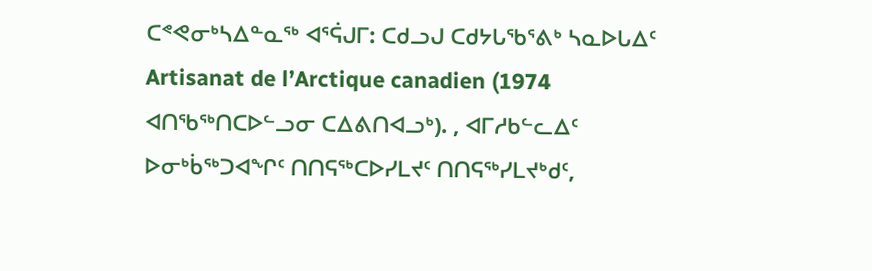ᑕᕝᕙᓂᒃᓴᐃᓐᓇᖅ ᐊᕐᕌᒍᒥ: ᑕᑯᓗᒍ ᑕᑯᔭᒐᖃᕐᕕᒃ ᓴᓇᐅᒐᐃᑦ Artisanat de l’Arctique canadien (1974 ᐊᑎᖃᖅᑎᑕᐅᓪᓗᓂ ᑕᐃᕕᑎᐊᓗᒃ). , ᐊᒥᓱᑲᓪᓚᐃᑦ ᐅᓂᒃᑳᖅᑐᐊᖏᑦ ᑎᑎᕋᖅᑕᐅᓯᒪᔪᑦ ᑎᑎᕋᖅᓯᒪᔪᒃᑯᑦ,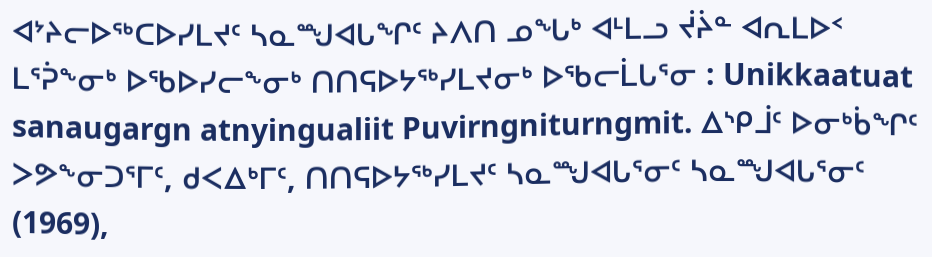ᐊᔾᔨᓕᐅᖅᑕᐅᓯᒪᔪᑦ ᓴᓇᙳᐊᒐᖏᑦ ᔨᐱᑎ ᓄᖓᒃ ᐊᒻᒪᓗ ᔫᔩᓐ ᐊᕆᒪᐅᑉ ᒪᕐᕉᖕᓂᒃ ᐅᖃᐅᓯᓕᖕᓂᒃ ᑎᑎᕋᐅᔭᖅᓯᒪᔪᓂᒃ ᐅᖃᓕᒫᒐᕐᓂ : Unikkaatuat sanaugargn atnyingualiit Puvirngniturngmit. ᐃᔅᑭᒨᑦ ᐅᓂᒃᑳᖏᑦ ᐳᕗᖕᓂᑐᕐᒥᑦ, ᑯᐸᐃᒃᒥᑦ, ᑎᑎᕋᐅᔭᖅᓯᒪᔪᑦ ᓴᓇᙳᐊᒐᕐᓂᑦ ᓴᓇᙳᐊᒐᕐᓂᑦ (1969),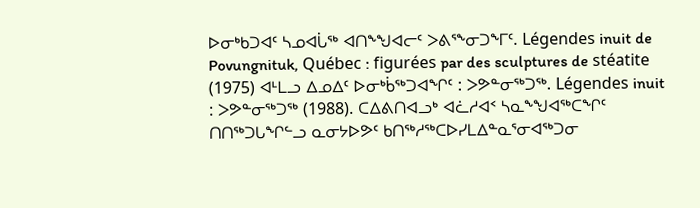ᐅᓂᒃᑲᑐᐊᑦ ᓴᓄᐊᒑᕐᒃ ᐊᑎᖕᖑᐊᓕᑦ ᐳᕕᕐᖕᓂᑐᖕᒥᑦ. Légendes inuit de Povungnituk, Québec : figurées par des sculptures de stéatite (1975) ᐊᒻᒪᓗ ᐃᓄᐃᑦ ᐅᓂᒃᑳᖅᑐᐊᖏᑦ : ᐳᕗᓐᓂᖅᑐᖅ. Légendes inuit : ᐳᕗᓐᓂᖅᑐᖅ (1988). ᑕᐃᕕᑎᐊᓗᒃ ᐊᓛᓱᐊᑉ ᓴᓇᖕᖑᐊᖅᑕᖏᑦ ᑎᑎᖅᑐᒐᖏᓪᓗ ᓇᓂᔭᐅᕗᑦ ᑲᑎᖅᓱᖅᑕᐅᓯᒪᐃᓐᓇᕐᓂᐊᖅᑐᓂ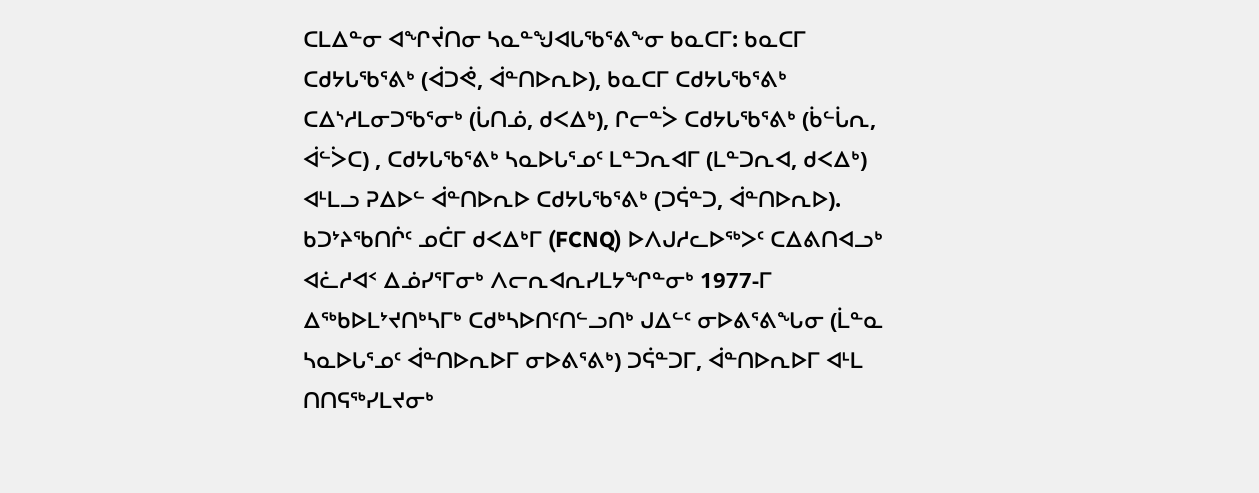ᑕᒪᐃᓐᓂ ᐊᖏᔫᑎᓂ ᓴᓇᓐᖑᐊᒐᖃᕐᕕᖕᓂ ᑲᓇᑕᒥ: ᑲᓇᑕᒥ ᑕᑯᔭᒐᖃᕐᕕᒃ (ᐋᑐᕚ, ᐋᓐᑎᐅᕆᐅ), ᑲᓇᑕᒥ ᑕᑯᔭᒐᖃᕐᕕᒃ ᑕᐃᔅᓱᒪᓂᑐᖃᕐᓂᒃ (ᒑᑎᓅ, ᑯᐸᐃᒃ), ᒋᓕᓐᐴ ᑕᑯᔭᒐᖃᕐᕕᒃ (ᑳᓪᒑᕆ, ᐋᓪᐴᑕ) , ᑕᑯᔭᒐᖃᕐᕕᒃ ᓴᓇᐅᒐᕐᓄᑦ ᒪᓐᑐᕆᐊᒥ (ᒪᓐᑐᕆᐊ, ᑯᐸᐃᒃ) ᐊᒻᒪᓗ ᕈᐃᐅᓪ ᐋᓐᑎᐅᕆᐅ ᑕᑯᔭᒐᖃᕐᕕᒃ (ᑐᕌᓐᑐ, ᐋᓐᑎᐅᕆᐅ).
ᑲᑐᔾᔨᖃᑎᒌᑦ ᓄᑖᒥ ᑯᐸᐃᒃᒥ (FCNQ) ᐅᐱᒍᓱᓚᐅᖅᐳᑦ ᑕᐃᕕᑎᐊᓗᒃ ᐊᓛᓱᐊᑉ ᐃᓅᓯᕐᒥᓂᒃ ᐱᓕᕆᐊᕆᓯᒪᔭᖏᓐᓂᒃ 1977-ᒥ ᐃᖅᑲᐅᒪᔾᔪᑎᒃᓴᒥᒃ ᑕᑯᒃᓴᐅᑎᑦᑎᓪᓗᑎᒃ ᒍᐃᓪᑦ ᓂᐅᕕᕐᕕᖓᓂ (ᒫᓐᓇ ᓴᓇᐅᒐᕐᓄᑦ ᐋᓐᑎᐅᕆᐅᒥ ᓂᐅᕕᕐᕕᒃ) ᑐᕌᓐᑐᒥ, ᐋᓐᑎᐅᕆᐅᒥ ᐊᒻᒪ ᑎᑎᕋᖅᓯᒪᔪᓂᒃ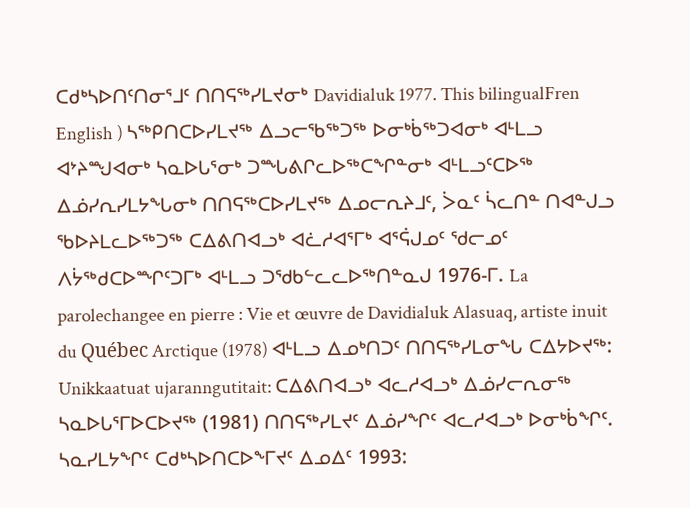ᑕᑯᒃᓴᐅᑎᑦᑎᓂᕐᒧᑦ ᑎᑎᕋᖅᓯᒪᔪᓂᒃ Davidialuk 1977. This bilingualFren English ) ᓴᖅᑭᑎᑕᐅᓯᒪᔪᖅ ᐃᓗᓕᖃᖅᑐᖅ ᐅᓂᒃᑳᖅᑐᐊᓂᒃ ᐊᒻᒪᓗ ᐊᔾᔨᙳᐊᓂᒃ ᓴᓇᐅᒐᕐᓂᒃ ᑐᙵᕕᒋᓚᐅᖅᑕᖏᓐᓂᒃ ᐊᒻᒪᓗᑦᑕᐅᖅ ᐃᓅᓯᕆᓯᒪᔭᖓᓂᒃ ᑎᑎᕋᖅᑕᐅᓯᒪᔪᖅ ᐃᓄᓕᕆᔨᒧᑦ, ᐴᓇᑦ ᓵᓚᑎᓐ ᑎᐊᓐᒍᓗ ᖃᐅᔨᒪᓚᐅᖅᑐᖅ ᑕᐃᕕᑎᐊᓗᒃ ᐊᓛᓱᐊᕐᒥᒃ ᐊᕐᕌᒍᓄᑦ ᖁᓕᓄᑦ ᐱᔮᖅᑯᑕᐅᙱᑦᑐᒥᒃ ᐊᒻᒪᓗ ᑐᖁᑲᓪᓚᓚᐅᖅᑎᓐᓇᒍ 1976-ᒥ. La parolechangee en pierre : Vie et œuvre de Davidialuk Alasuaq, artiste inuit du Québec Arctique (1978) ᐊᒻᒪᓗ ᐃᓄᒃᑎᑐᑦ ᑎᑎᕋᖅᓯᒪᓂᖓ ᑕᐃᔭᐅᔪᖅ: Unikkaatuat ujaranngutitait: ᑕᐃᕕᑎᐊᓗᒃ ᐊᓚᓱᐊᓗᒃ ᐃᓅᓯᓕᕆᓂᖅ ᓴᓇᐅᒐᕐᒥᐅᑕᐅᔪᖅ (1981) ᑎᑎᕋᖅᓯᒪᔪᑦ ᐃᓅᓯᖏᑦ ᐊᓚᓱᐊᓗᒃ ᐅᓂᒃᑳᖏᑦ. ᓴᓇᓯᒪᔭᖏᑦ ᑕᑯᒃᓴᐅᑎᑕᐅᖕᒥᔪᑦ ᐃᓄᐃᑦ 1993: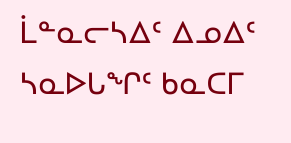ᒫᓐᓇᓕᓴᐃᑦ ᐃᓄᐃᑦ ᓴᓇᐅᒐᖏᑦ ᑲᓇᑕᒥ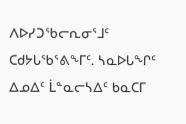ᐱᐅᓯᑐᖃᓕᕆᓂᕐᒧᑦ ᑕᑯᔭᒐᖃᕐᕕᖕᒥᑦ. ᓴᓇᐅᒐᖏᑦ ᐃᓄᐃᑦ ᒫᓐᓇᓕᓴᐃᑦ ᑲᓇᑕᒥ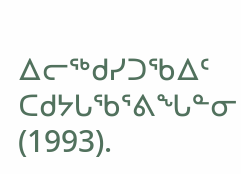ᐃᓕᖅᑯᓯᑐᖃᐃᑦ ᑕᑯᔭᒐᖃᕐᕕᖓᓐᓂ (1993).